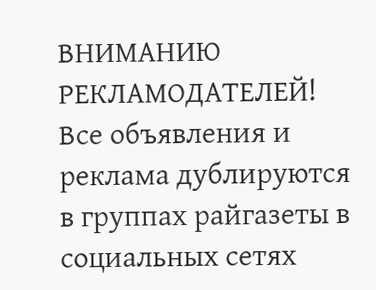ВНИМАНИЮ РЕКЛАМОДАТЕЛЕЙ!
Все объявления и реклама дублируются
в группах райгазеты в социальных сетях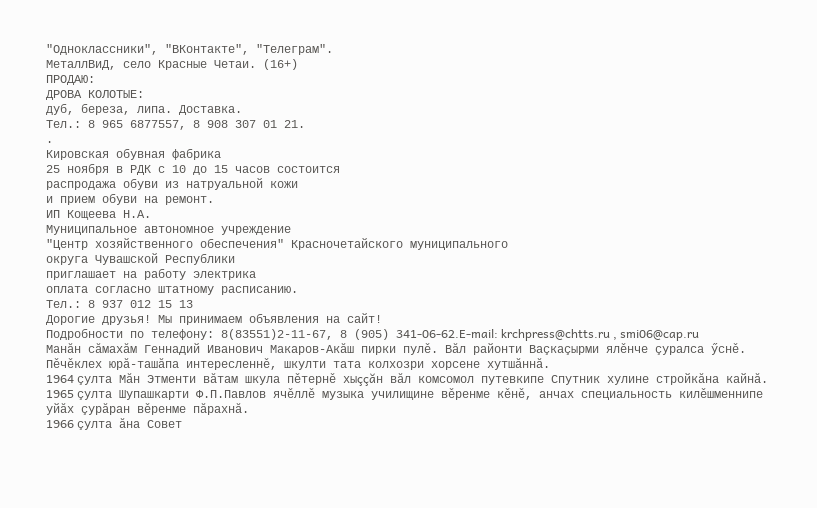"Одноклассники", "ВКонтакте", "Телеграм".
МеталлВиД, село Красные Четаи. (16+)
ПРОДАЮ:
ДРОВА КОЛОТЫЕ:
дуб, береза, липа. Доставка.
Тел.: 8 965 6877557, 8 908 307 01 21.
.
Кировская обувная фабрика
25 ноября в РДК с 10 до 15 часов состоится
распродажа обуви из натруальной кожи
и прием обуви на ремонт.
ИП Кощеева Н.А.
Муниципальное автономное учреждение
"Центр хозяйственного обеспечения" Красночетайского муниципального
округа Чувашской Республики
приглашает на работу электрика
оплата согласно штатному расписанию.
Тел.: 8 937 012 15 13
Дорогие друзья! Мы принимаем объявления на сайт!
Подробности по телефону: 8(83551)2-11-67, 8 (905) 341-06-62.E-mail: krchpress@chtts.ru , smi06@cap.ru
Манăн сăмахăм Геннадий Иванович Макаров-Акăш пирки пулě. Вăл районти Ваçкаçырми ялěнче çуралса ӳснě. Пěчěклех юрă-ташăпа интересленнě, шкулти тата колхозри хорсене хутшăннă.
1964 çулта Мăн Этменти вăтам шкула пěтернě хыççăн вăл комсомол путевкипе Спутник хулине стройкăна кайнă.
1965 çулта Шупашкарти Ф.П.Павлов ячěллě музыка училищине вěренме кěнě, анчах специальность килěшменнипе уйăх çурăран вěренме пăрахнă.
1966 çулта ăна Совет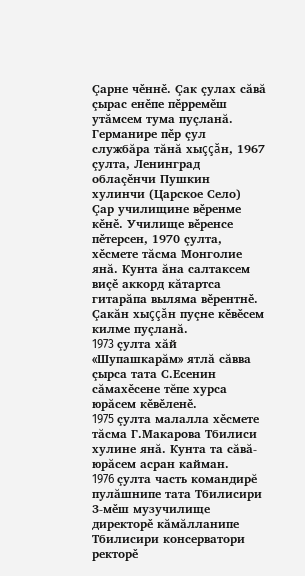Çарне чěннě. Çак çулах сăвă çырас енěпе пěрремěш утăмсем тума пуçланă. Германире пěр çул службăра тăнă хыççăн, 1967 çулта, Ленинград облаçěнчи Пушкин хулинчи (Царское Село) Çар училищине вěренме кěнě. Училище вěренсе пěтерсен, 1970 çулта, хěсмете тăсма Монголие янă. Кунта ăна салтаксем виçě аккорд кăтартса гитарăпа выляма вěрентнě. Çакăн хыççăн пуçне кěвěсем килме пуçланă.
1973 çулта хăй «Шупашкарăм» ятлă сăвва çырса тата С.Есенин сăмахěсене тĕпе хурса юрăсем кěвěленě.
1975 çулта малалла хěсмете тăсма Г.Макарова Тбилиси хулине янă. Кунта та сăвă-юрăсем асран кайман.
1976 çулта часть командирĕ пулăшнипе тата Тбилисири 3-мěш музучилище директорě кăмăлланипе Тбилисири консерватори ректорě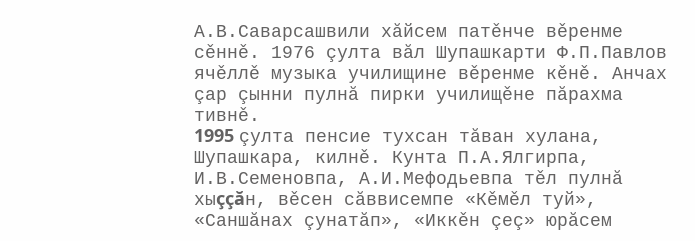А.В.Саварсашвили хăйсем патěнче вěренме сěннě. 1976 çулта вăл Шупашкарти Ф.П.Павлов ячěллě музыка училищине вěренме кěнě. Анчах çар çынни пулнă пирки училищěне пăрахма тивнě.
1995 çулта пенсие тухсан тăван хулана, Шупашкара, килнě. Кунта П.А.Ялгирпа, И.В.Семеновпа, А.И.Мефодьевпа тěл пулнă хыççăн, вěсен сăввисемпе «Кěмěл туй», «Саншăнах çунатăп», «Иккěн çеç» юрăсем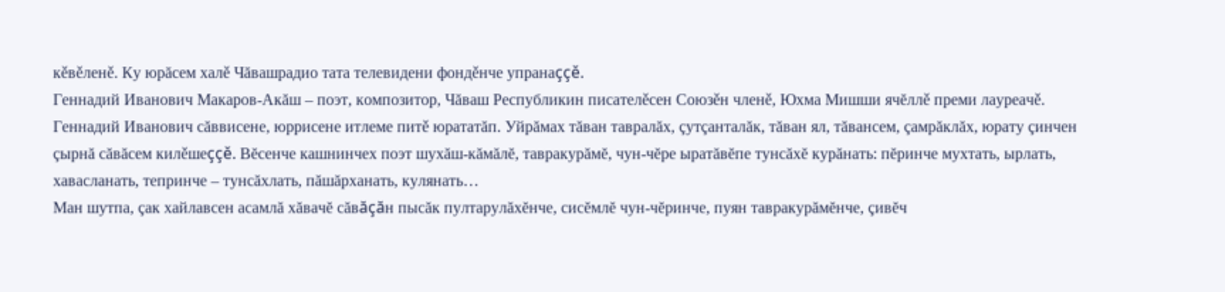кěвěленě. Ку юрăсем халě Чăвашрадио тата телевидени фондěнче упранаççě.
Геннадий Иванович Макаров-Акăш – поэт, композитор, Чăваш Республикин писателěсен Союзěн членě, Юхма Мишши ячĕллě преми лауреачě.
Геннадий Иванович сăввисене, юррисене итлеме питě юрататăп. Уйрăмах тăван тавралăх, çутçанталăк, тăван ял, тăвансем, çамрăклăх, юрату çинчен çырнă сăвăсем килěшеççě. Вĕсенче кашнинчех поэт шухăш-кăмăлĕ, тавракурăмĕ, чун-чĕре ыратăвĕпе тунсăхĕ курăнать: пĕринче мухтать, ырлать, хавасланать, тепринче – тунсăхлать, пăшăрханать, кулянать…
Ман шутпа, çак хайлавсен асамлă хăвачĕ сăвăçăн пысăк пултарулăхĕнче, сисĕмлĕ чун-чĕринче, пуян тавракурăмĕнче, çивĕч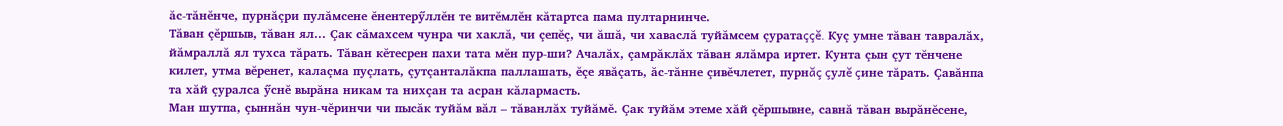ăс-тăнĕнче, пурнăçри пулăмсене ĕнентерӳллĕн те витĕмлĕн кăтартса пама пултарнинче.
Тăван çĕршыв, тăван ял... Çак сăмахсем чунра чи хаклă, чи çепĕç, чи ăшă, чи хаваслă туйăмсем çуратаççĕ. Куç умне тăван тавралăх, йăмраллă ял тухса тăрать. Тăван кĕтесрен пахи тата мĕн пур-ши? Ачалăх, çамрăклăх тăван ялăмра иртет. Кунта çын çут тĕнчене килет, утма вĕренет, калаçма пуçлать, çутçанталăкпа паллашать, ĕçе явăçать, ăс-тăнне çивĕчлетет, пурнăç çулĕ çине тăрать. Çавăнпа та хăй çуралса ӳснĕ вырăна никам та нихçан та асран кăлармасть.
Ман шутпа, çыннăн чун-чĕринчи чи пысăк туйăм вăл – тăванлăх туйăмĕ. Çак туйăм этеме хăй çĕршывне, савнă тăван вырăнĕсене,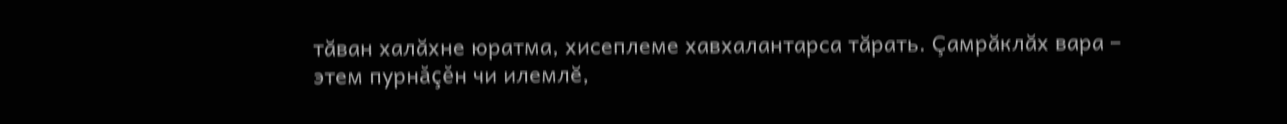тăван халăхне юратма, хисеплеме хавхалантарса тăрать. Çамрăклăх вара – этем пурнăçĕн чи илемлĕ,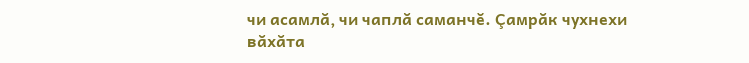чи асамлă, чи чаплă саманчĕ. Çамрăк чухнехи вăхăта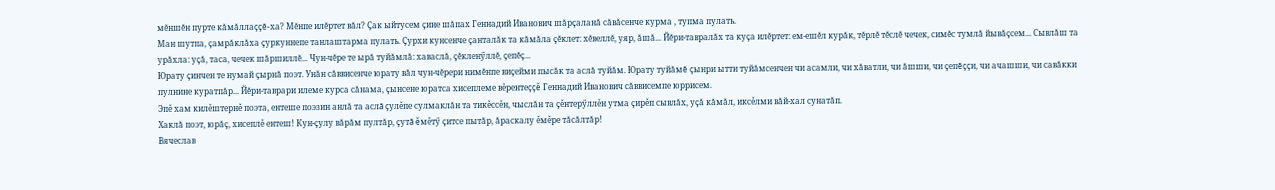мĕншĕн пурте кăмăллаççĕ-ха? Мĕнпе илĕртет вăл? Çак ыйтусем çине шăпах Геннадий Иванович шăрçаланă сăвăсенче курма , тупма пулать.
Ман шутпа, çамрăклăха çуркуннепе танлаштарма пулать. Çурхи кунсенче çанталăк та кăмăла çĕклет: хĕвеллĕ, уяр, ăшă... Йĕри-тавралăх та куçа илĕртет: ем-ешĕл курăк, тĕрлĕ тĕслĕ чечек, симĕс тумлă йывăçсем... Сывлăш та урăхла: уçă, таса, чечек шăршиллĕ... Чун-чĕре те ырă туйăмлă: хаваслă, çĕкленӳллĕ, çепĕç...
Юрату çинчен те нумай çырнă поэт. Унăн сăввисенче юрату вăл чун-чĕрери нимĕнпе виçейми пысăк та аслă туйăм. Юрату туйăмĕ çынри ытти туйăмсенчен чи асамли, чи хăватли, чи ăшши, чи çепĕççи, чи ачашши, чи савăкки пулнине куратпăр... Йĕри-таврари илеме курса сăнама, çынсене юратса хисеплеме вěрентеççě Геннадий Иванович сăввисемпе юррисем.
Эпě хам килěштернě поэта, ентеше поэзин анлă та аслă çулěпе сулмаклăн та тикěссěн, чыслăн та çěнтерӳллěн утма çирěп сывлăх, уçă кăмăл, иксěлми вăй-хал сунатăп.
Хаклă поэт, юрăç, хисеплě ентеш! Кун-çулу вăрăм пултăр, çутă ěмěтӳ çитсе пытăр, ăраскалу ěмěре тăсăлтăр!
Вячеслав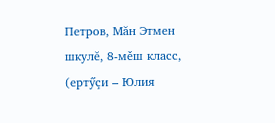Петров, Мăн Этмен шкулĕ, 8-мěш класс,
(ертӳçи – Юлия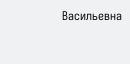Васильевна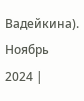Вадейкина).
Ноябрь 2024 |